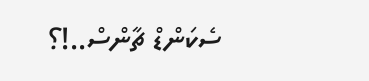ސެކަންޑް ޗާންސް..!؟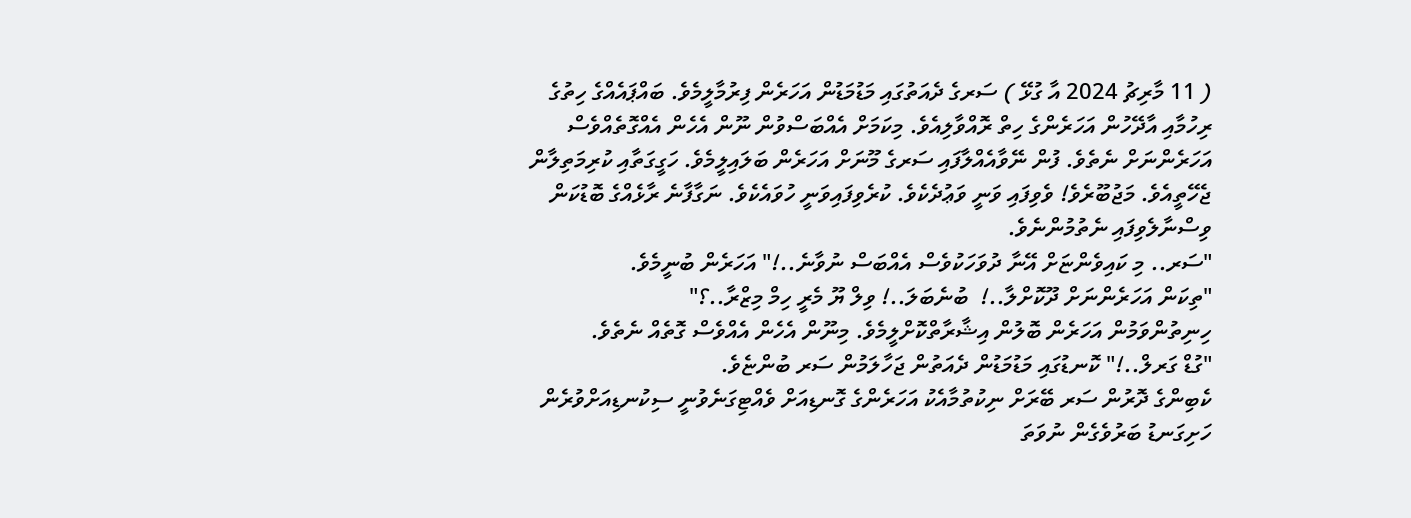( 11 މާރިޗު 2024 އާ ގުޅޭ ) ސަރގެ ދެއަތުގައި މަޑުމަޑުން އަހަރެން ފިރުމާލީމެވެ. ބައްޕައެއްގެ ހިތުގެ ރިހުމާއި އާދޭހުން އަހަރެންގެ ހިތް ރޮއްވާލިއެވެ. މިކަމަށް އެއްބަސްވުން ނޫން އެހެން އެއްގޮތެއްވެސް އަހަރެންނަށް ނެތެވެ. ފުން ނޭވާއެއްލާފައި ސަރގެ މޫނަށް އަހަރެން ބަލައިލީމެވެ. ހަގީގަތާއި ކުރިމަތިލާން ޖެހޭތީއެވެ. މަޖުބޫރެވެ! ވެވިފައި ވަނީ ވަޢުދެކެވެ. ކުރެވިފައިވަނީ ހުވައެކެވެ. ނަގާފާނެ ރާޅެއްގެ ބޮޑުކަން ވިސްނާލެވިފައި ނެތުމުންނެވެ.
"ސަރ.. މި ކައިވެންޏަށް އޭނާ ދުވަހަކުވެސް އެއްބަސް ނުވާނެ..!" އަހަރެން ބުނީމެވެ.
"ތިކަން އަހަރެންނަށް ދޫކޮށްލާ..!  ބުނެބަލަ..! ވިލް ޔޫ މެރީ ހިމް މިޒްރާ..؟"
ހިނިތުންވަމުން އަހަރެން ބޮލުން އިޝާރާތްކޮށްލީމެވެ. މިނޫން އެހެން އެއްވެސް ގޮތެއް ނެތެވެ.
"ގުޑް ގަރލް..!" ކޮނޑުގައި މަޑުމަޑުން ދެއަތުން ޖަހާލަމުން ސަރ ބުންޏެވެ.
ކެބިންގެ ދޮރުން ސަރ ބޭރަށް ނިކުތުމާއެކު އަހަރެންގެ ގޮނޑިއަށް ވެއްޓިގަނެވުނީ ސިކުނޑިއަށްވުރެން ހަށިގަނޑު ބަރުވެގެން ނުވަތަ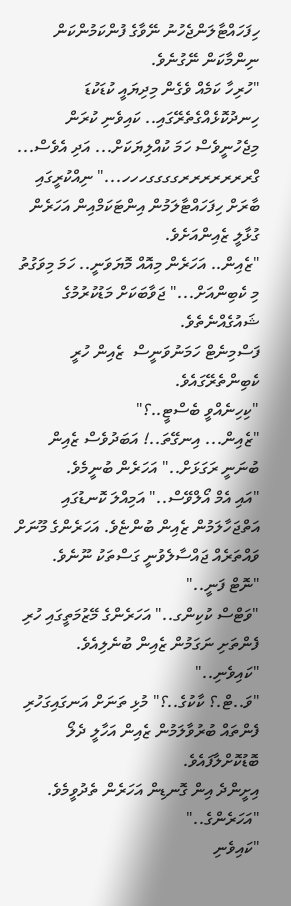ހިފަހައްޓާލަންޖެހުނު ނޭވާގެ ފުންކަމުންކަން ނިންމާކަން ނޭގުނެވެ.
"ހުރިހާ ކަމެއް ވެގެން މިދިޔައީ ކުޑަކުޑަ ހިނދުކޮޅެއްގެތެރޭގައި.. ކައިވެނި ކުރަން މިޖެހުނީވެސް ހަމަ ކުއްލިޔަކަށް... އަދި އެވެސް... ގްރރރރރރރގގގގހހހ..." ނިއްކުރީގައި ބާރަށް ހިފަހައްޓާލަމުން އިންޓަކަމްއިން އަހަރެން ގުޅާލީ ޒެއިންއަށެވެ.
"ޒެއިން.. އަހަރެން މިއޮއް މޮޔަވަނީ.. ހަމަ މިވަގުތު މި ކެބިންއަށް..." ޖަވާބަކަށް މަޑުކުރުމުގެ ޝައުގެއްނެތެވެ.
ފަސްމިނެޓް ހަމަނުވަނީސް  ޒެއިން ހުރީ ކެބިންތެރޭގައެވެ.
"ކިހިނެއްވީ ބެސްޓީ..؟"
"ޒެއިން... އިނގޭތަ..! އަބަދުވެސް ޒެއިން ބުނަނީ ރަގަޅަށް.." އަހަރެން ބުނީމެވެ.
"އައި އެމް އޯލްވޭސް.." އަމިއްލަ ކޮނޑުގައި އަތްޖަހާލަމުން ޒެއިން ބުންޏެވެ. އަހަރެންގެ މޫނަށް ވައްތަރެއް ޖައްސާލެވުނީ ގަސްތަކު ނޫނެވެ.
"ނޮޓް ފަނީ.."
"ވަޓްސް ކުކިންގ.." އަހަރެންގެ މޭޒުމަތީގައި ހުރި ފެންތަށި ނަގަމުން ޒެއިން ބުނެލިއެވެ.
"ކައިވެނި.."
"ވަ..ޓް.؟ ކާކުގެ..؟" މުޅި ތަނަށް އަނގައިގަހުރި ފެންތައް ބުރުވާލަމުން ޒެއިން އަހާލީ ދެލޯ ބޮޑުކޮށްލާފައެވެ.
އިށީންދެ އިން ގޮނޑިން އަހަރެން ތެދުވީމެވެ.
"އަހަރެންގެ.."
"ކައިވެނި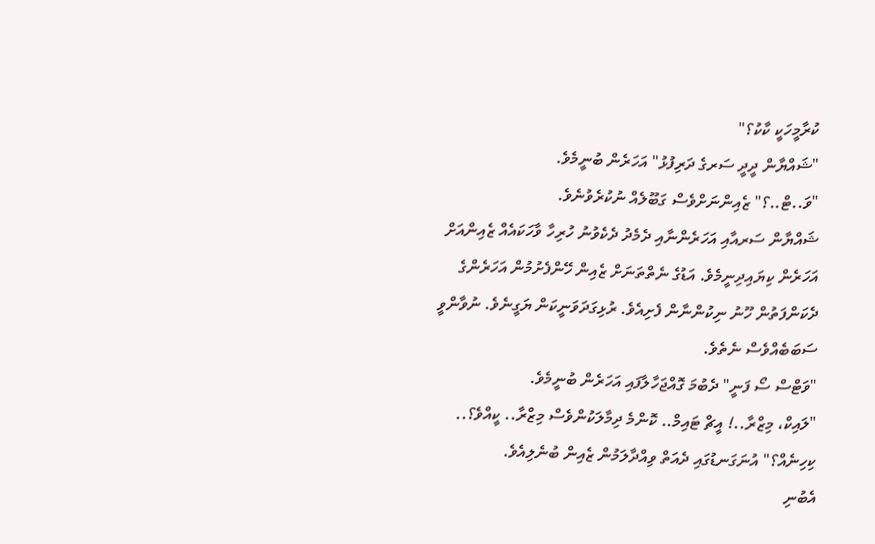ކުރާމީހަކީ ކާކު؟"
"ޝައްޔާން ދީދީ ސަރގެ ދަރިފުޅު" އަހަރެން ބުނީމެވެ.
"ވަ..ޓް..؟" ޒެއިންނަށްވެސް ގަބޫލެއް ނުކުރެވުނެވެ.
ޝައްޔާން ސަރއާއި އަހަރެންނާއި ދެމެދު ދެކެވުނު ހުރިހާ ވާހަކައެއް ޒެއިންއަށް އަހަރެން ކިޔައިދިނީމެވެ. އަޑުގެ ނެތްތަނަށް ޒެއިން ހޭންފެށުމުން އަހަރެންގެ ދެކަންފަތުން ހޫނު ނިކުންނާން ފެށިއެވެ. ރުޅިގަދަވަނީކަން ޔަގީނެވެ. ނުވާންވީ ސަބަބެއްވެސް ނެތެވެ.
"ވަޓްސް ސޯ ފަނީ" ދެބުމަ ގޮއްޖަހާލާފައި އަހަރެން ބުނީމެވެ.
"ލައިކް، މިޒްރާ..! އީޗް ޓައިމް.. ކޮންމެ ދިމާލަކުންވެސް މިޒްރާ.. ކީއްވެ؟.. ކިހިނެއް؟" އުނަގަނޑުގައި ދެއަތް ވިއްދާލަމުން ޒެއިން ބުނެލިއެވެ.
އެބުނި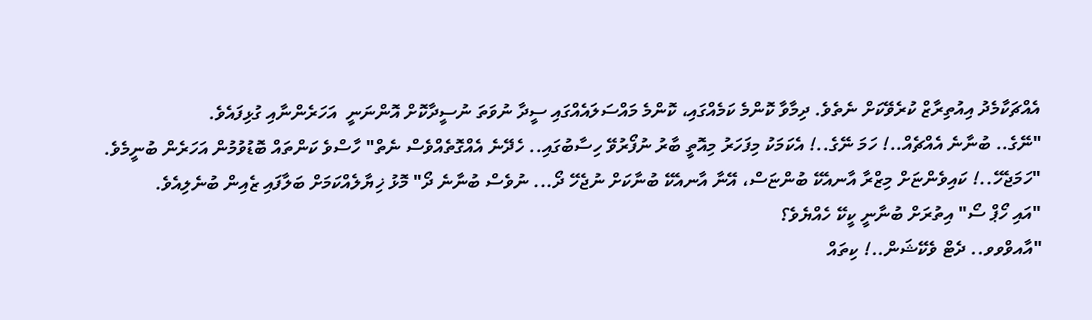އެއްޗަކާމެދު އިއުތިރާޒް ކުރެވޭކަށް ނެތެވެ. ދިމާވާ ކޮންމެ ކަމެއްގައި، ކޮންމެ މައްސަލައެއްގައި ސީދާ ނުވަތަ ނުސީދާކޮށް އޮންނަނީ  އަހަރެންނާއި ގުޅިފައެވެ.
"ނޭގެ.. ބުނާނެ އެއްޗެއް..! ހަމަ ނޭގެ..! އެކަމަކު މިފަހަރު މިއޮތީ ބާރު ނުފޯރުވޭ ހިސާބުގައި.. ހެދޭނެ އެއްގޮތެއްވެސް ނެތް" ހާސްވެ ކަންތައް ބޮޑުވުމުން އަހަރެން ބުނީމެވެ.
"ހަމަޖެހޭ..! ކައިވެންޏަށް މިޒްރާ އާނއެކޭ ބުންޏަސް، އޭނާ އާނއެކޭ ބުނާކަށް ނުޖެހޭ ދޯ... ނުވެސް ބުނާނެ ދޯ" މޮޅު ޚިޔާލެއްކަމަށް ބަލާފައި ޒެއިން ބުނެލިއެވެ.
"އައި ހޯޕް ސޯ" އިތުރަށް ބުނާނީ ކީކޭ ހެއްޔެވެ؟
"އާއވްވވ.. ދެޓް ވެކޭޝަން..! ކިތައް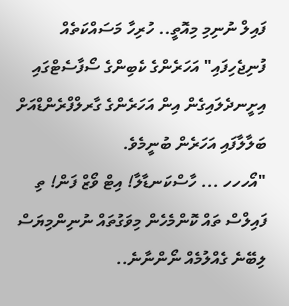ފައިލް ނުނިމި މިއޮތީ.. ހުރިހާ މަސައްކަތެއް ފުނިޖެހިފައި" އަހަރެންގެ ކެބިންގެ ސޯފާސެޓްގައި އިށީނދެލައިގެން އިން އަހަރެންގެ ގާރލްފްރެންޑްއަށް ބަލާލާފައި އަހަރެން ބުނީމެވެ.
"އޯހހހ ... ހާސްކަނޑާލާ! އިޓް ވޯޒް ފަން! ތި ފައިލްސް ތައް ކޮންމެހެން މިވަގުތައް ނުނިންމިޔަސް ލިބޭނެ ގެއްލުމެއް ނޯންނާނެ..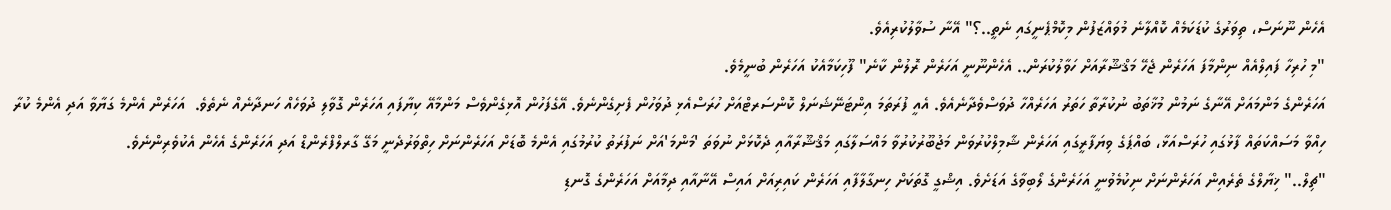އެހެން ނޫނަސް، ތިވަރުގެ ކުޑަކަމެއް ކޮއްލާނެ މުވައްޒަފުން މިކޮމްޕެނީގައި ނެތީ..؟" އޭނާ ސުވާލުކުރިއެވެ.
"މި ހުރިހާ ފައިލްއެއް ނިންމާފަ އަހަރެން ޖެހޭ މަޤްޝޫރާއަށް ހަވާލުކުރަން.. އެހެންނޫނީ އަހަރެން ރޮލުން ކާނެ" ފޫހިކަމާއެކު އަހަރެން ބުނީމެވެ.
އަހަރެންގެ މަންމައަށް އޭނާގެ ނަމުން މުޚާތަބު ނުކުރާތާ ހަތަރު އަހަރެއްހާ ދުވަސްވެދާނެއެވެ. އެއީ ފުރަތަމަ އިންޓަނޭޝަނަލް ކޮންސަރޓްއަށް ހުރަސްއެޅި ދުވަހުން ފެށިގެންނެވެ. އޭގެފަހުން އޮޅިގެންވެސް މަންމާއޭ ކިޔާފައި އަހަރެން ގޮވާލި ދުވަހެއް ހަނދާނެއް ނެތެވެ.  އަހަރެން އެންމެ ގަޔާވާ އަދި އެންމެ ކުރާ ހިއްވާ މަސައްކަތައް ފާޅުގައި ހުރަސްއަޅާ، ބައްޕަގެ ވިޔަފާރީގައި އަހަރެން ޝާމިލްކުރުވަން މަޖުބޫރުކުރުވާ މައްސަލާގައި މަޤްޝޫރާއާއި ދެކޮޅަށް ނުވަތަ 'މަންމަ'އަށް ނަފުރަތު ކުރުމުގައި އެންމެ ބޮޑަށް އަހަރެންނަށް ހިތްވަރުދެނީ މަގޭ ގާރލްފްރެންޑް އަދި އަހަރެންގެ އެހެން އެކުވެރިންނެވެ.
"ޗިލް.." ޚިޔާލްގެ ތެރެއިން އަހަރެންނަށް ނިކުމެވުނީ އަހަރެންގެ ލޯބިވާގެ އަޑަށެވެ. އިޝްގީ ގޮތަކަށް ހިނގާލާފާއި އަހަރެން ކައިރިއަށް އައިސް އޭނާއާއި ދިމާއަށް އަހަރެންގެ ގޮނޑި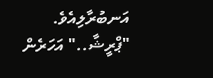އަނބުރާލިއެވެ.
"ޕްރީޝާ.." އަހަރެން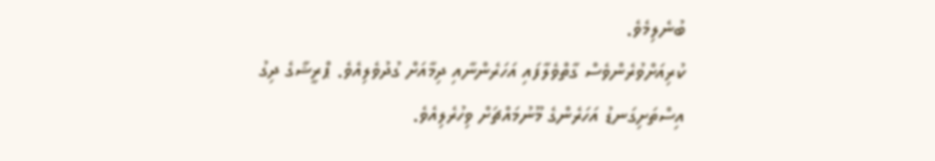ބުނެލިމެވެ.
ކުރިއަށްވުރެންވެސް ގާތްވެލާފައި އަހަރެންނާއި ދިމާއަށް ގުދުވެލިއެވެ. ޕްރީޝާގެ ދިގު އިސްތަށިގަނޑު އަހަރެންގެ މޫނުމައްޗަށް ވިހުރެލިއެވެ.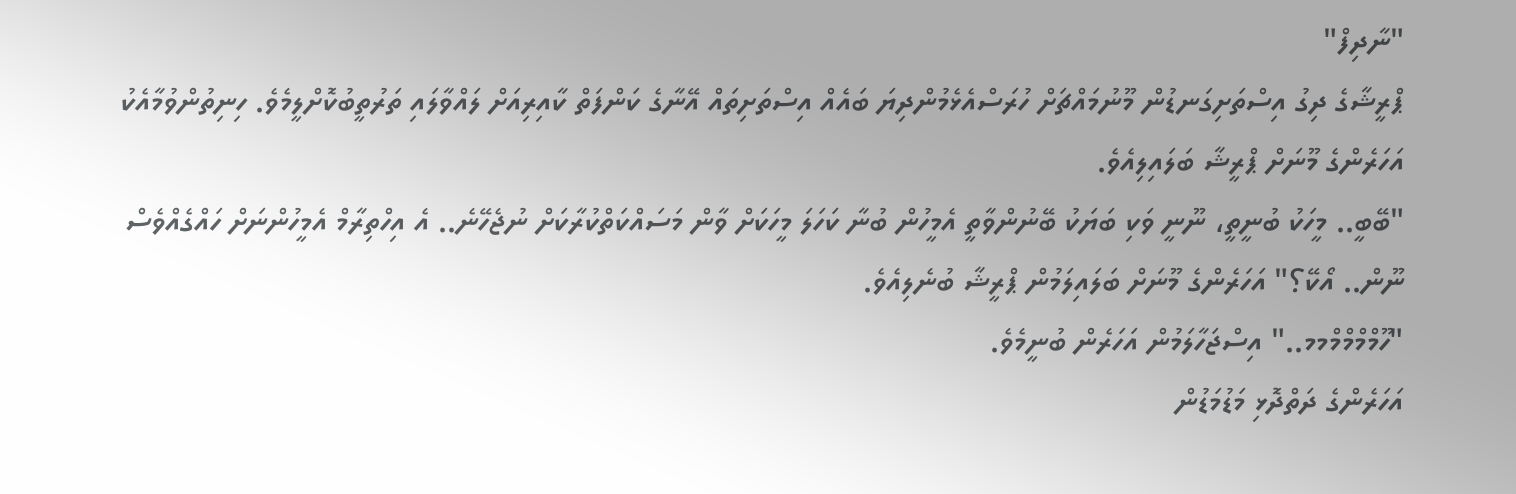"ނާދިފް"
ޕްރީޝާގެ ދިގު އިސްތަށިގަނޑުން މޫނުމައްޗަށް ހުރަސްއެޅެމުންދިޔަ ބައެއް އިސްތަށިތައް އޭނާގެ ކަންފަތް ކާއިރިއަށް ލައްވާލައި ތަރުތީބުކޮށްލީމެވެ. ހިނިތުންވުމާއެކު އަހަރެންގެ މޫނަށް ޕްރީޝާ ބަލައިލިއެވެ.
"ބޭބީ.. މީހަކު ބުނީތީ، ނޫނީ ވަކި ބަޔަކު ބޭނުންވާތީ އެމީހުން ބުނާ ކަހަލަ މީހަކަށް ވާން މަސައްކަތްކުރާކަށް ނުޖެހޭނެ.. އެ އިހްތިރާމް އެމީހުންނަށް ހައްގެއްވެސް ނޫން.. އޯކޭ؟" އަހަރެންގެ މޫނަށް ބަލައިލަމުން ޕްރީޝާ ބުނެލިއެވެ.
"ހޫމްމްމްމްމމ.." އިސްޖަހާލަމުން އަހަރެން ބުނީމެވެ.
އަހަރެންގެ ދަތްދޮޅި މަޑުމަޑުން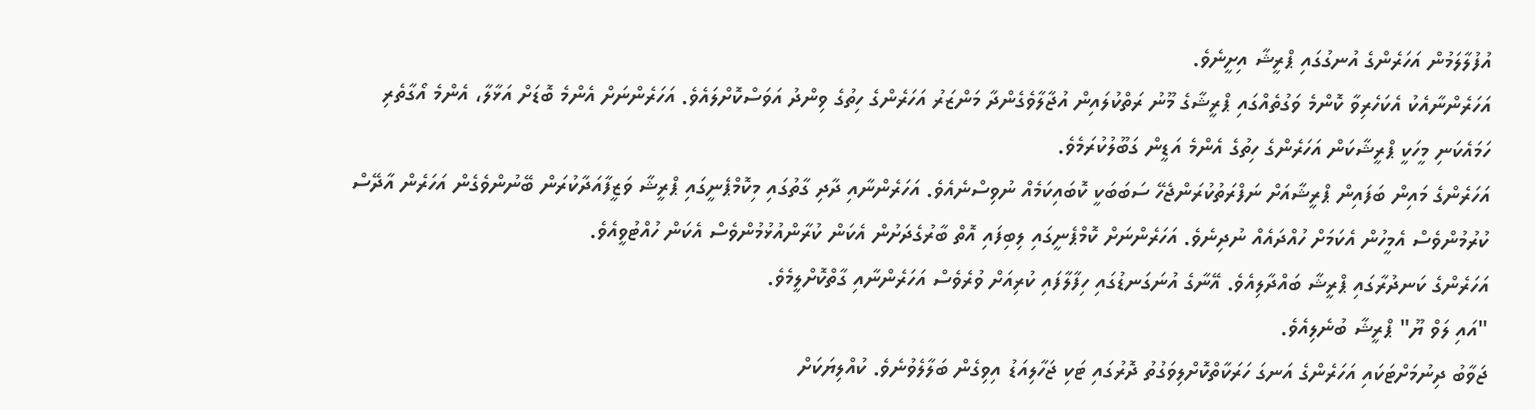އުފުލާލަމުން އަހަރެންގެ އުނގުގައި ޕްރީޝާ އިށީނެވެ.
އަހަރެންނާއެކު އެކަހެރިވާ ކޮންމެ ވަގުތެއްގައި ޕްރީޝާގެ މޫނު ރަތްކުލައިން އުޖާލާވެގެންދާ މަންޒަރު އަހަރެންގެ ހިތުގެ ވިންދު އަވަސްކޮށްލައެވެ. އަހަރެންނަށް އެންމެ ބޮޑަށް އަޅާލާ، އެންމެ އޯގާތެރި ހަމައެކަނި މީހަކީ ޕްރީޝާކަން އަހަރެންގެ ހިތުގެ އެންމެ އަޑީން ގަބޫލުކުރަމެވެ.
އަހަރެންގެ މައިން ބަފައިން ޕްރީޝާއަށް ނަފްރަތުކުރަންޖެހޭ ސަބަބަކީ ކޮބައިކަމެއް ނުވިސްނެއެވެ. އަހަރެންނާއި ދާދި ގާތުގައި މިކޮމްޕެނީގައި ޕްރީޝާ ވަޒީފާއަދާކުރަން ބޭނުންވެގެން އަހަރެން އާދޭސް ކުރުމުންވެސް އެމީހުން އެކަމަށް ހުއްދައެއް ނުދިނެވެ. އަހަރެންނަށް ކޮމްޕެނީގައި ލިބިފައި އޮތް ބާރުގެދަށުން އެކަން ކުރާންއުޅުމުންވެސް އެކަން ހުއްޓުވީއެވެ.
އަހަރެންގެ ކަނދުރާގައި ޕްރީޝާ ބައްދާލިއެވެ. އޭނާގެ އުނަގަނޑުގައި ހިފާލާފައި ކުރިއަށް ވުރެވެސް އަހަރެންނާއި ގާތްކޮށްލީމެވެ.
"އައި ލަވް ޔޫ" ޕްރީޝާ ބުނެލިއެވެ.
ޖަވާބު ދިނުމަށްޓަކައި އަހަރެންގެ އަނގަ ހަރަކާތްކޮށްލިވަގުތު ދޮރުގައި ޓަކި ޖަހާލިއަޑު އިވިގެން ބަލާލެވުނެވެ. ކުއްލިޔަކަށް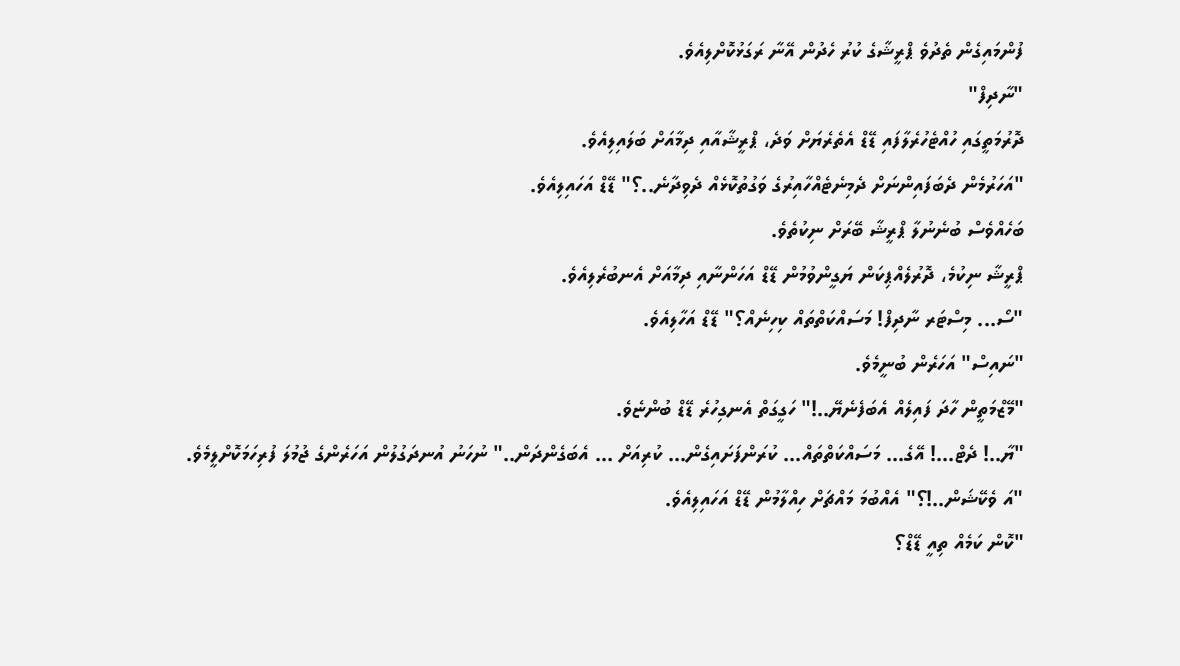ފުންމައިގެން ތެދުވެ ޕްރީޝާގެ ކުރު ހެދުން އޭނާ ރަގަޅުކޮށްލިއެވެ.
"ނާދިފް"
ދޮރުމަތީގައި ހުއްޓެހުރެލާފައި ޑޭޑް އެތެރެޔަށް ވަދެ، ޕްރީޝާއާއި ދިމާއަށް ބަލައިލިއެވެ.
"އަހަރުމެން ދެބަފައިންނަށް ދެމިނެޓެއްހާއިރުގެ ވަގުތުކޮޅެއް ދެވިދާނެ..؟" ޑޭޑް އަހައިލިއެވެ.
ބަހެއްވެސް ބުނެނުލާ ޕްރީޝާ ބޭރަށް ނިކުތެވެ.
ޕްރީޝާ ނިކުމެ، ދޮރުލެއްޕިކަން ޔަގީންވުމުން ޑޭޑް އަހަންނާއި ދިމާއަށް އެނބުރެލިއެވެ.
"ސޯ... މިސްޓަރ ނާދިފް! މަސައްކަތްތައް ކިހިނެއް؟" ޑޭޑް އަހާލިއެވެ.
"ނައިސް" އަހަރެން ބުނީމެވެ.
"މޭޒްމަތީން ހާދަ ފައިލެއް އެބަފެނެޔޭ..!" ހަގީގަތް އެނގިހުރެ ޑޭޑް ބުންޏެވެ.
"ޔާ..! ދެޓް...! އޭގެ... މަސައްކަތްތައް... ކުރަންފަށައިގެން... ކުރިއަށް ... އެބަގެންދަން.." ނުހަނު އުނދަގުލުން އަހަރެންގެ ޖުމުލަ ފުރިހަމަކޮށްލީމެވެ.
"އަ ވެކޭޝަން..!؟" އެއްބުމަ މައްޗަށް ހިއްލާމުން ޑޭޑް އަހައިލިއެވެ.
"ކޮން ކަމެއް ތިއީ ޑޭޑް؟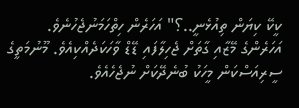ކީކޭ ކިޔަން ތިއުޅެނީ..؟" އަހަރެން ހިތްހަމަނުޖެހުނެވެ.
އަހަރެންގެ މޭޒާއި ގާތަށް ޖެހިލާފައި ޑޭޑް ވާހަކަދެއްކިއެވެ. މޫނުމަތީގެ ސީރިއަސްކަން މީހަކު ބުނެދޭކަށް ނުޖެހެއެވެ.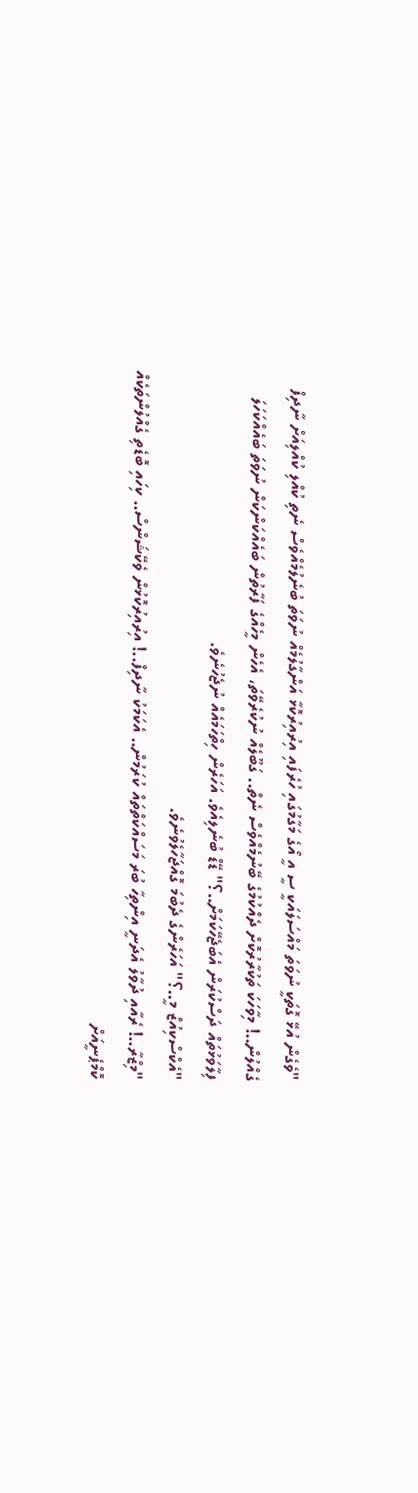"ވެގެން އުޅޭ ގޮތަކީ ނުވަތަ މައްސަލައަކީ ސީ އީ އޯގެ މަގާމުގައި ހުރެފައި އިރުއިރުކޮޅާ އަންގާލުމެއް ނުވަތަ ބުނެލުމެއްވެސް ނެތި ކުއްލި ކުއްލިއަށް ނާދިފް ގެއްލުން..! މިވާހަކަ ތަކުރާރުކޮށް ދެއްކުމުގެ ބޭނުމެއްވެސް ނެތް.. ގަބޫލެއް ނުކުރެވޭތަ، އެހެން މީހެއްގެ ފަރާތުން ބައެއްކަންކަން ނުވަތަ ބައެއްކަހަލަ ފިލާވަޅުތައް ދަސްކުރަން އެބަޖެހޭކަމަށް..؟" ޑޭޑް ބުނެލިއެވެ. އަހަރެން ހިތްހަމައެއް ނުޖެހުނެވެ.
"އެކްސްކިއުޒް މީ..؟" އަހަރެންގެ ދެބުމަ ގޮއްޖަހާލެވުނެވެ.
"މިޒްރާ..! ރެއާއި ދުވާލު އެދަނީ އިންތިހާ ބުރަ މަސައްކަތްތައް ކުރަމުން.. އެކަމަކު ނާދިފް..! އިރުއިރުކޮޅުން ވެކޭޝަންސް.. ކިހައި ބޮޑެތި ގެއްލުންތަކެއް ކޮމްޕެނީއަށް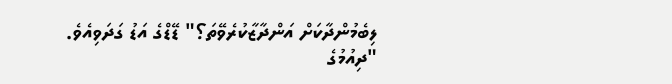ލިބެމުންދާކަށް އަންދާޒާކުރެވޭތަ؟" ޑޭޑްގެ އަޑު ގަދަވިއެވެ.
"ދިއުމުގެ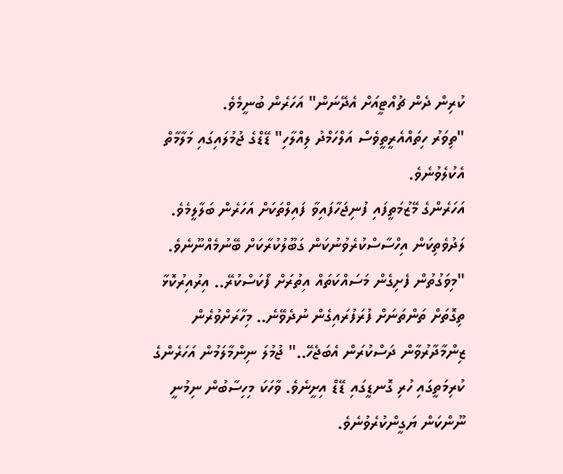ކުރިން ދެން ޗުއްޓީއަށް އެދޭނަން" އަހަރެން ބުނީމެވެ.
"ތިވަރު ހިތައްއެރީތީވެސް އަލްހަމްދު ލިއްލާހި" ޑޭޑްގެ ޖުމުލައިގައި މަލާމާތް އެކުލެވުނެވެ.
އަހަރެންގެ މޭޒުމަތީފައި ފުނިޖަހާފައިވާ ފައިލްތަކަށް އަހަރެން ބަލާލީމެވެ. ލަދުވެތިކަން އިހްސާސްކުރެވުނުކަން ގަބޫލުކުރާކަށް ބޭނުމެއްނޫނެވެ.
"މިވަގުތުން ފެށިގެން މަސައްކަތައް އިތުރަށް ފޯކަސްކުރޭ.. އިރުއިރުކޮޅާ ތިގޮތަށް ތަންތަނަށް ފުރަފުރައިގެން ނުދެވޭނެ.. މިހާރަށްވުރެން ޒިންމާދާރުވާން ދަސްކުރަން އެބަޖެހޭ.." ޖުމުލަ ނިންމާލަމުން އަހަރެންގެ ކުރިމަތީގައި ހުރި ގޮނޑީގައި ޑޭޑް އިށީނެވެ. ވާހަކަ މިހިސާބުން ނިމުނީ ނޫންކަން ޔަގީންކުރެވުނެވެ.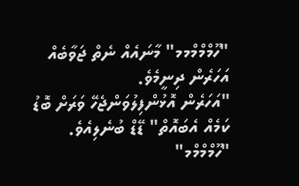"ހޫމްމްމްމމ" މާނައެއް ނެތް ޖަވާބެއް އަހަރެން ދިނީމެވެ.
"އަހަރެން އޮޅުންފިލުވަންޖެހޭ ވަރަށް ބޮޑު ކަމެއް އެބައޮތް" ޑޭޑް ބުނެލިއެވެ.
"ހޫމްމްމްމ"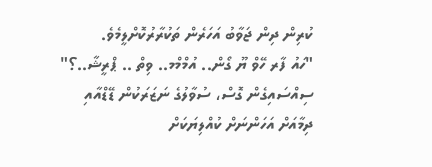ކުރިން ދިން ޖަވާބު އަހަރެން ތަކުރާރުކޮށްލީމެވެ.
"ހައު ފާރ ހޭވް ޔޫ ގޯން.. އުމްމްމ.. ވިތް .. ޕްރީޝާ..؟"
ސިއްސައިގެން ގޮސް، ސުވާލުގެ ނަޒަރަކުން ޑޭޑްއާއި ދިމާއަށް އަހަންނަށް ކުއްލިޔަކަށް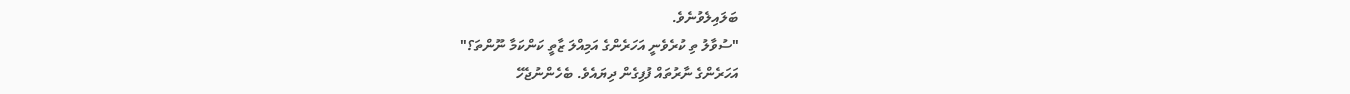ބަލައިލެވުނެވެ.
"ސުވާލު ތި ކުރެވެނީ އަހަރެންގެ އަމިއްލަ ޒާތީ ކަންކަމާ ނޫންތަ؟"
އަހަރެންގެ ނާރުތައް ފުފިގެން ދިޔައެވެ. ބެހެންނުޖެހޭ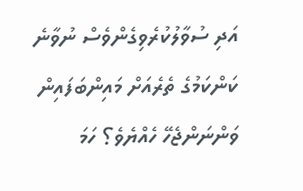އަދި ސުވާލުކުރެވިގެންވެސް ނުވާނެ ކަންކަމުގެ ތެރެއަށް މައިންބަފައިން  ވަންނަންޖެހޭ ހެއްޔެވެ؟ ހަމަ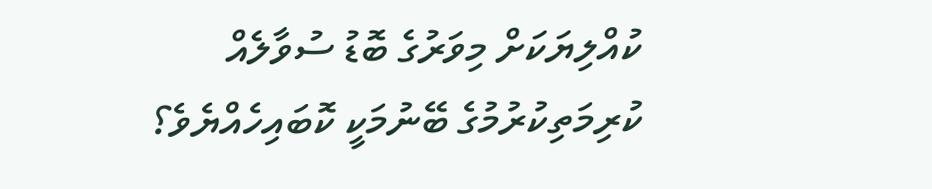ކުއްލިޔަކަށް މިވަރުގެ ބޮޑު ސުވާލެއް ކުރިމަތިކުރުމުގެ ބޭނުމަކީ ކޮބައިހެއްޔެވެ؟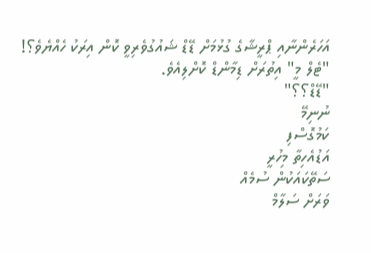އަހަރެންނާއި ޕްރީޝާގެ ގުޅުމަށް ޑޭޑް ޝައުގުވެރިވީ ކޮން އިރަކު ހެއްޔެވެ؟!
"ޓެލް މީ" އިތުރަށް ޑިމާންޑް ކޮށްލިއެވެ.
"ޑޭޑް؟؟"
ނުނިމޭ
ކަމުގޮސްފި
އަޑުއެހިތާ މިހުރީ
ސަތޭކައަކުން ސުމެއް
ވަރަށް ސަލާމް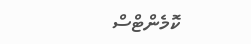ކޮމެންޓްސް